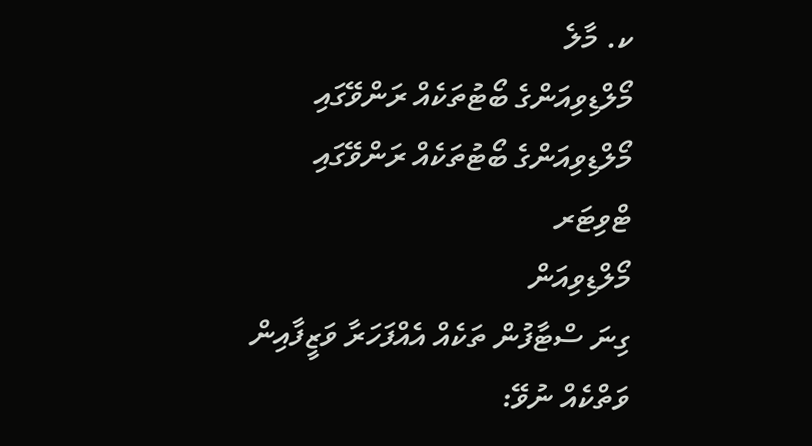ކ. މާލެ
މޯލްޑިވިއަންގެ ބޯޓުތަކެއް ރަންވޭގައި
މޯލްޑިވިއަންގެ ބޯޓުތަކެއް ރަންވޭގައި
ޓްވިޓަރ
މޯލްޑިވިއަން
ގިނަ ސްޓާފުން ތަކެއް އެއްފަހަރާ ވަޒީފާއިން ވަތްކެއް ނުވޭ: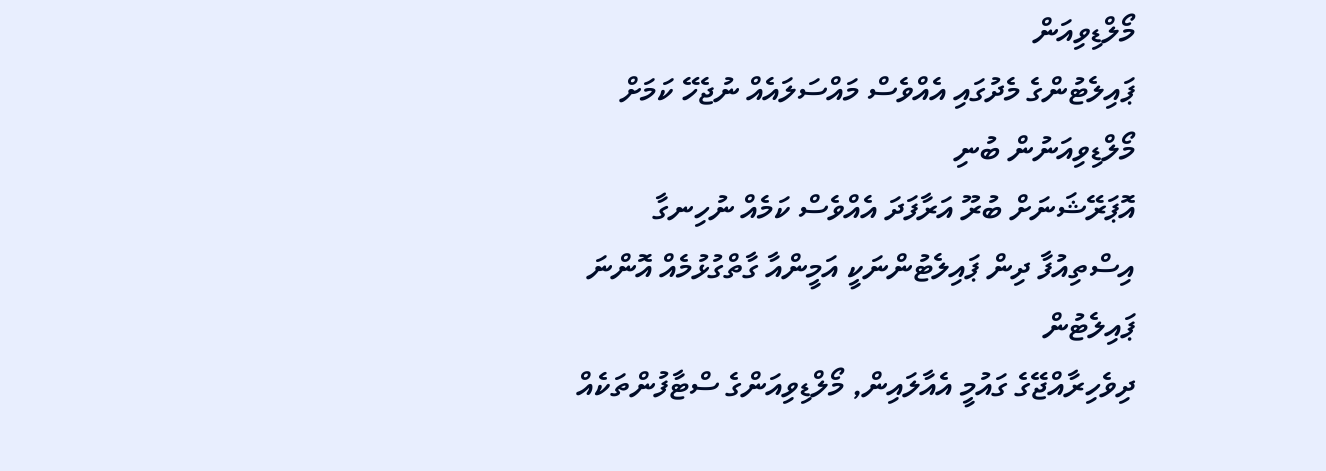މޯލްޑިވިއަން
ޕައިލެޓުންގެ މެދުގައި އެއްވެސް މައްސަލައެއް ނުޖެހޭ ކަމަށް މޯލްޑިވިއަނުން ބުނި
އޮޕަރޭޝަނަށް ބުރޫ އަރާފަދަ އެއްވެސް ކަމެއް ނުހިނގާ
އިސްތިއުފާ ދިން ޕައިލެޓުންނަކީ އަމީންއާ ގާތްގުޅުމެއް އޮންނަ ޕައިލެޓުން
ދިވެހިރާއްޖޭގެ ގައުމީ އެއާލައިން, މޯލްޑިވިއަންގެ ސްޓާފުންތަކެއް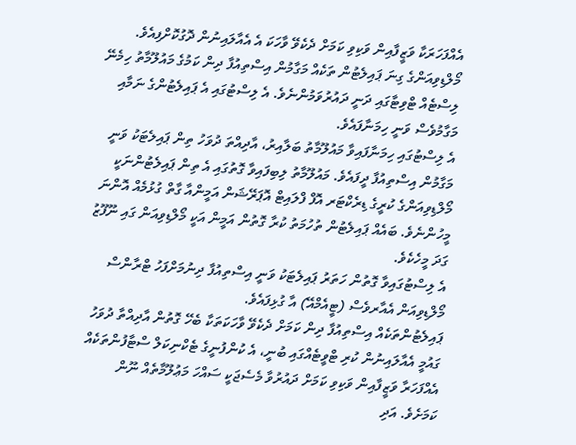އެއްފަހަރަކާ ވަޒީފާއިން ވަކިވި ކަމަށް ދެކެވޭ ވާހަކަ އެ އެއާލައިނުން ދޮގުކޮށްފިއެވެ.
މޯލްޑިވިއަންގެ ގިނަ ޕައިލެޓުން ތަކެއް މަގާމުން އިސްތިއުފާ ދިން ކަމުގެ މައުލޫމާތު ހިމެނޭ ލިސްޓެއް ޓްވިޓާގައި ދަނީ ދައުރުވަމުންނެވެ. އެ ލިސްޓުގައި އެ ޕައިލެޓުންގެ ނަމާއި މަގާމުވެސް ވަނީ ހިމަނާފައެވެ.
އެ ލިސްޓުގައި ހިމަނާފައިވާ މައުލޫމާތު ބަލާއިރު، އާދިއްތަ ދުވަހު ތިން ޕައިލެޓަކު ވަނީ މަގާމުން އިސްތިއުފާ ދީފައެވެ. މައުލޫމާތު ލިބިފައިވާ ގޮތުގައި އެ ތިން ޕައިލެޓުންނަކީ މޯލްޑިވިއަންގެ ކުރީގެ ޑިރެކްޓަރ އޮފް ފްލައިޓް އޮޕަރޭޝަން އަމީންއާ ގާތް ގުޅުމެއް އޮންނަ މީހުންނެވެ. ބައެއް ޕައިލެޓުން ތުހުމަތު ކުރާ ގޮތުން އަމީން އަކީ މޯލްޑިވިއަން ގައި ނޫފޫޒު ގަދަ މީހެކެވެ.
އެ ލިސްޓުގައިވާ ގޮތުން ހަތަރު ޕައިލެޓަކު ވަނީ އިސްތިއުފާ ދިނުމަށްފަހު ޓްރާންސް މޯލްޑިވިއަން އެއާރވެސް (ޓީއެމްއޭ) އާ ގުޅިފައެވެ.
ޕައިލެޓުންތަކެއް އިސްތިއުފާ ދިން ކަމަށް ދެކެވޭ ވާހަކަތަކާ ބެހޭ ގޮތުން އާދިއްތާ ދުވަހު ގައުމީ އެއާލައިނުން ކުރި ޓްވީޓެއްގައި ބުނީ، އެ ކުންފުނީގެ ޓެކްނިކަލް ސްޓާފުންތަކެއް އެއްފަހަރާ ވަޒީފާއިން ވަކިވި ކަމަށް ދައުރުވާ މެސެޖަކީ ސައްހަ މަޢުލޫމާތެއް ނޫން ކަމަށެވެ. އަދި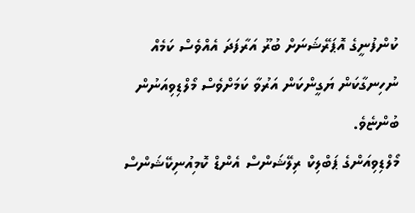ކުންފުނީގެ އޮޕަރޭޝަނަށް ބުރޫ އަރާފަދަ އެއްވެސް ކަމެއް ނުހިނގާކަން ޔަގީންކަން އަރުވާ ކަމަށްވެސް މޯލްޑިވިއަނުން ބުންޏެވެ.
މޯލްޑިވިއަންގެ ޕަބްލިކް ރިލޭޝަންސް އެންޑް ކޮމިއުނިކޭޝަންސް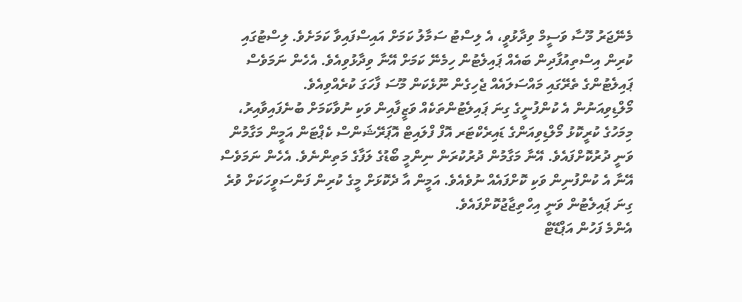މެނޭޖަރު މޫސާ ވަސީމް ވިދާޅުވީ، އެ ލިސްޓު ސަމާލު ކަމަށް އައިސްފައިވާ ކަމަށެވެ. ލިސްޓުގައި ކުރިން އިސްތިއުފާދިން ބައެއް ޕައިލެޓުން ހިމެނޭ ކަމަށް އޭނާ ވިދާޅުވިއެވެ. އެހެން ނަމަވެސް ޕައިލެޓުންގެ ތެރޭގައި މައްސަލައެއް ޖެހިގެން ނޫޅެކަން މޫސަ ފާހަގަ ކުރެއްވިއެވެ.
މޯލްޑިވިއަނުން އެ ކުންފުނީގެ ގިނަ ޕައިލެޓުންތަކެއް ވަޒީފާއިން ވަކި ނުވާކަމަށް ބުނެފައިވާއިރު، މިމަހުގެ ކުރީކޮޅު މޯލްޑިވިއަންގެ ޑައިރެކްޓަރ އޮފް ފްލައިޓް އޮޕަރޭޝަންސް ކެޕްޓަން އަމީން މަގާމުން ވަނީ ދުރުކޮށްފައެވެ. އޭނާ މަގާމުން ދުރުކުރަން ނިންމީ ބޯޑުގެ ލަފާގެ މަތިންނެވެ. އެހެން ނަމަވެސް އޭނާ އެ ކުންފުނިން ވަކި ކޮށްފައެއް ނުވެއެވެ. އަމީން އާ ދެކޮޅަށް މީގެ ކުރިން ފަންސަވީހަކަށް ވުރެ ގިނަ ޕައިލެޓުން ވަނީ އިހްތިޖާޖުކޮށްފައެވެ.
އެންމެ ފަހުން އަޕްޑޭޓް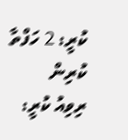ކުރީ: 2 ހަފްތާ ކުރިން
ރިވިއު ކުރީ: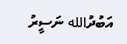އަބުދުالله ނަސީރު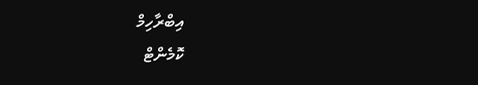އިބްރާހިމް
ކޮމެންޓް